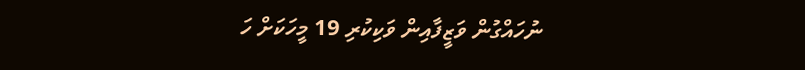ނުހައްގުން ވަޒީފާއިން ވަކިކުރި 19 މީހަކަށް ހަ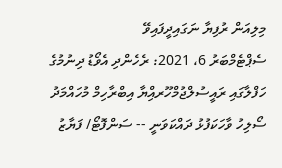މިލިއަން ރުފިޔާ ނަގައިދީފައިވޭ
ސެޕްޓެމްބަރު 6، 2021: ރެހެންދި އެވޯޑު ދިނުމުގެ ހަފްލާގައި ރައީސުލްޖުމްހޫރއްިޔާ އިބްރާހިމް މުހައްމަދު ސޯލިހު ވާހަކަފުޅު ދައްކަވަނީ -- ސަންފޮޓޯ/ ފަޔާޒު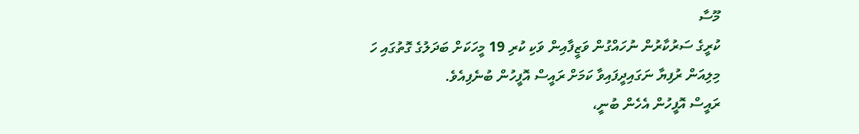މޫސާ
ކުރީގެ ސަރުކާރުން ނުހައްގުން ވަޒީފާއިން ވަކި ކުރި 19 މީހަކަށް ބަދަލުގެ ގޮތުގައި ހަ މިލިއަން ރުފިޔާ ނަގައިދީފައިވާ ކަމަށް ރައީސް އޮފީހުން ބުނެފިއެވެ.
ރައީސް އޮފީހުން އެހެން ބުނީ،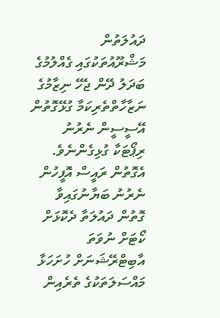ދައުލަތުން މަޝްރޫއުތަކުގައި ގެއްލުމުގެ ބަދަލު ދޭން ޖެހޭ ނިޒާމުގެ ނަޒާހާތްތެރިކަމާ ގުޅޭގޮތުން އޭސީސީން ނެރުނު ރިޕޯޓަކާ ގުޅިގެންނެވެ.
އެގޮތުން ރައީސް އޮފީހުން ނެރުނު ބަޔާނުގައިވާ ގޮތުން ދައުލަތާ ދެކޮޅަށް ކޯޓަށް ނުވަތަ އާބިޓްރޭޝަނަށް ހުށަހަޅާ މައްސަލަތަކުގެ ތެރެއިން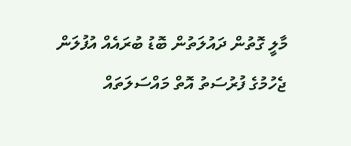މާލީ ގޮތުން ދައުލަތުން ބޮޑު ބުރައެއް އުފުލަން ޖެހުމުގެ ފުރުސަތު އޮތް މައްސަލަތައް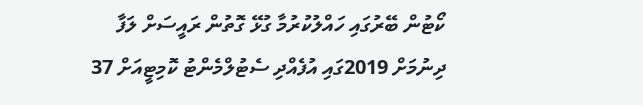ކޯޓުން ބޭރުގައި ހައްލުކުރުމާ ގުޅޭ ގޮތުން ރައީސަށް ލަފާ ދިނުމަށް 2019ގައި އުފެއްދި ސެޓުލްމެންޓު ކޮމިޓީއަށް 37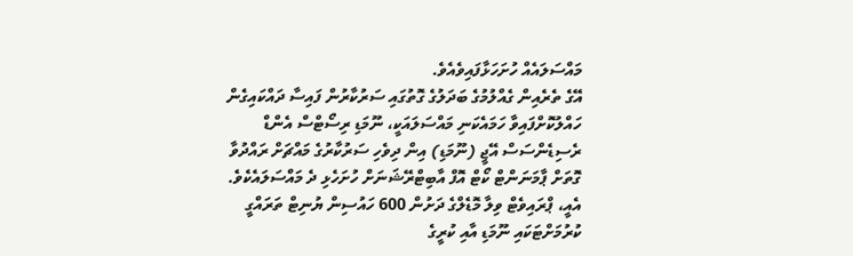މައްސަލައެއް ހުށަހަޅާފައިވެއެވެ.
އޭގެ ތެރެއިން ގެއްލުމުގެ ބަދަލުގެ ގޮތުގައި ސަރުކާރުން ފައިސާ ދައްކައިގެން ހައްލުކޮށްފައިވާ ހަމައެކަނި މައްސަލައަކީ، ނޫމަޑި ރިސޯޓްސް އެންޑް ރެސިޑެންސަސް އޭޖީ (ނޫމަޑި) އިން ދިވެހި ސަރުކާރުގެ މައްޗަށް ރައްދުވާ ގޮތަށް ޕާމަނަންޓް ކޯޓް އޮފް އާބިޓްރޭޝަނަށް ހުށަހެޅި ދެ މައްސަލައެކެވެ.
އެއީ، ޕްރައިވެޓް ވިލާ މޮޑެލްގެ ދަށުން 600 ހައުސިން ޔުނިޓް ތަރައްގީ ކުރުމަށްޓަކައި ނޫމަޑި އާއި ކުރީގެ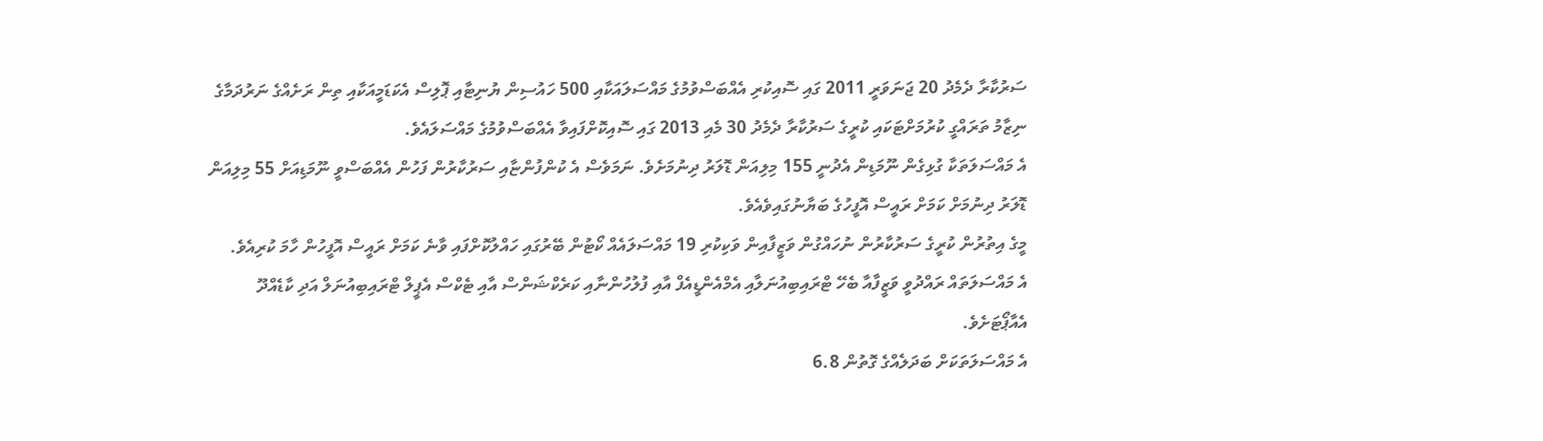ސަރުކާރާ ދެމެދު 20 ޖަނަވަރީ 2011 ގައި ސޮއިކުރި އެއްބަސްވުމުގެ މައްސަލައަކާއި 500 ހައުސިން ޔުނިޓާއި ޕޮލިސް އެކަޑަމީއަކާއި ތިން ރަށެއްގެ ނަރުދަމާގެ ނިޒާމު ތަރައްގީ ކުރުމަށްޓަކައި ކުރީގެ ސަރުކާރާ ދެމެދު 30 މެއި 2013 ގައި ސޮއިކޮށްފައިވާ އެއްބަސްވުމުގެ މައްސަލައެވެ.
އެ މައްސަލަތަކާ ގުޅިގެން ނޫމަޑިން އެދުނީ 155 މިލިއަން ޑޮލަރު ދިނުމަށެވެ. ނަމަވެސް އެ ކުންފުންޏާއި ސަރުކާރުން ފަހުން އެއްބަސްވީ ނޫމަޑިއަށް 55 މިލިއަން ޑޮލަރު ދިނުމަށް ކަމަށް ރައީސް އޮފީހުގެ ބަޔާނުގައިވެއެވެ.
މީގެ އިތުރުން ކުރީގެ ސަރުކާރުން ނުހައްގުން ވަޒީފާއިން ވަކިކުރި 19 މައްސަލައެއް ކޯޓުން ބޭރުގައި ހައްލުކޮށްފައި ވާނެ ކަމަށް ރައީސް އޮފީހުން ހާމަ ކުރިއެވެ.
އެ މައްސަލަތައް ރައްދުވީ ވަޒީފާއާ ބެހޭ ޓްރައިބިއުނަލާއި އެމްއެންޑީއެފް އާއި ފުލުހުންނާއި ކަރެކްޝަންސް އާއި ޓެކްސް އެޕީލް ޓްރައިބިއުނަލް އަދި ކާޑެއްދޫ އެއާޕޯޓަށެވެ.
އެ މައްސަލަތަކަށް ބަދަލެއްގެ ގޮތުން 6.8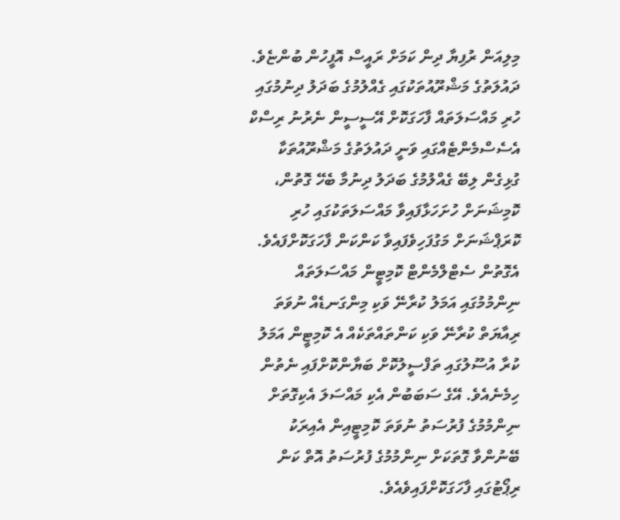މިލިއަން ރުފިޔާ ދިން ކަމަށް ރައީސް އޮފީހުން ބުންޏެވެ.
ދައުލަތުގެ މަޝްރޫއުތަކުގައި ގެއްލުމުގެ ބަދަލު ދިނުމުގައި ހުރި މައްސަލަތައް ފާހަގަކޮށް އޭސީސީން ނެރުނު ރިސްކް އެސެސްމެންޓެއްގައި ވަނީ ދައުލަތުގެ މަޝްރޫއުތަކާ ގުޅިގެން ލިބޭ ގެއްލުމުގެ ބަދަލު ދިނުމާ ބެހޭ ގޮތުން، ކޮމިޝަނަށް ހުށަހަޅާފައިވާ މައްސަލަތަކުގައި ހުރި ކޮރަޕްޝަނަށް މަގުފަހިވެފައިވާ ކަންކަން ފާހަގަކޮށްފައެވެ.
އެގޮތުން ސެޓްލްމެންޓް ކޮމިޓީން މައްސަލަތައް ނިންމުމުގައި އަމަލު ކުރާނޭ ވަކި މިންގަނޑެއް ނުވަތަ ރިއާޔަތް ކުރާނޭ ވަކި ކަންތައްތަކެއް އެ ކޮމިޓީން އަމަލު ކުރާ އުސޫލުގައި ތަފްސީލުކޮށް ބަޔާންކޮށްފައި ނެތުން ހިމެނެއެވެ. އޭގެ ސަބަބުން އެކި މައްސަލަ އެކިގޮތަށް ނިންމުމުގެ ފުރުސަތު ނުވަތަ ކޮމިޓީއިން އެއިރަކު ބޭނުންވާ ގޮތަކަށް ނިންމުމުގެ ފުރުސަތު އޮތް ކަން ރިޕޯޓުގައި ފާހަގަކޮށްފައިވެއެވެ.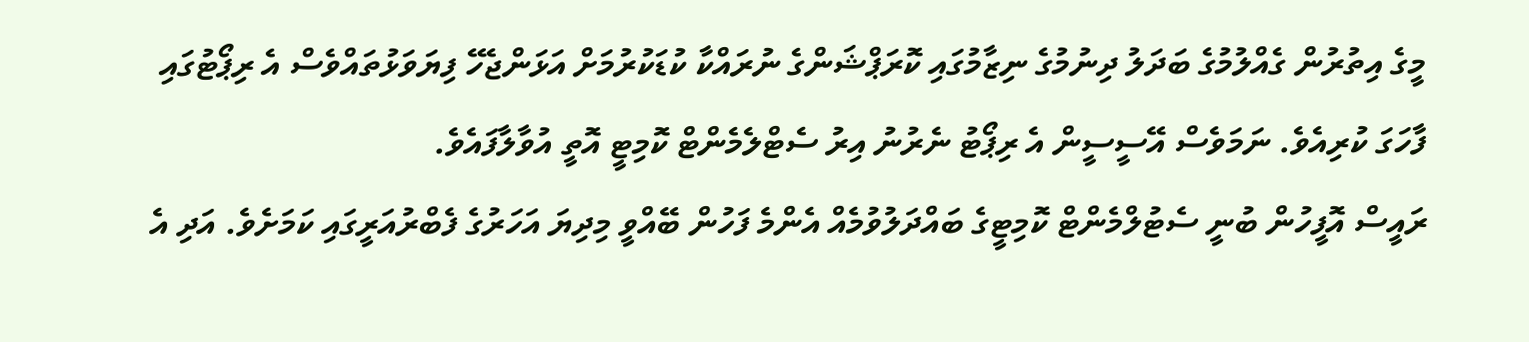މީގެ އިތުރުން ގެއްލުމުގެ ބަދަލު ދިނުމުގެ ނިޒާމުގައި ކޮރަޕްޝަންގެ ނުރައްކާ ކުޑަކުރުމަށް އަޅަންޖެހޭ ފިޔަވަޅުތައްވެސް އެ ރިޕޯޓުގައި ފާހަގަ ކުރިއެވެ. ނަމަވެސް އޭސީސީން އެ ރިޕޯޓު ނެރުނު އިރު ސެޓްލެމެންޓް ކޮމިޓީ އޮތީ އުވާލާފައެވެ.
ރައީސް އޮފީހުން ބުނީ ސެޓުލްމެންޓް ކޮމިޓީގެ ބައްދަލުވުމެއް އެންމެ ފަހުން ބޭއްވީ މިދިޔަ އަހަރުގެ ފެބްރުއަރީގައި ކަމަށެވެ. އަދި އެ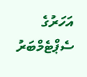އަހަރުގެ ސެޕްޓެމްބަރު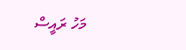މަހު ރައީސް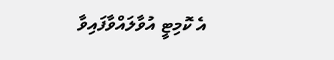އެ ކޮމިޓީ އުވާލައްވާފައިވާ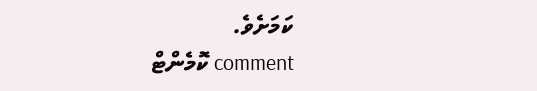ކަމަށެވެ.
comment ކޮމެންޓް